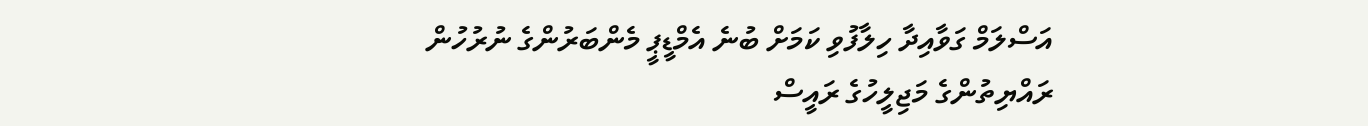އަސްލަމް ގަވާއިދާ ހިލާފުވި ކަމަށް ބުނެ އެމްޑީޕީ މެންބަރުންގެ ނުރުހުން
ރައްޔިތުންގެ މަޖިލީހުގެ ރައީސް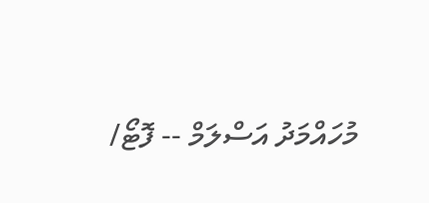މުހައްމަދު އަސްލަމް -- ފޮޓޯ/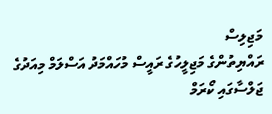މަޖިލިސް
ރައްޔިތުންގެ މަޖިލީހުގެ ރައީސް މުހައްމަދު އަސްލަމް މިއަދުގެ ޖަލްސާގައި ކޯރަމް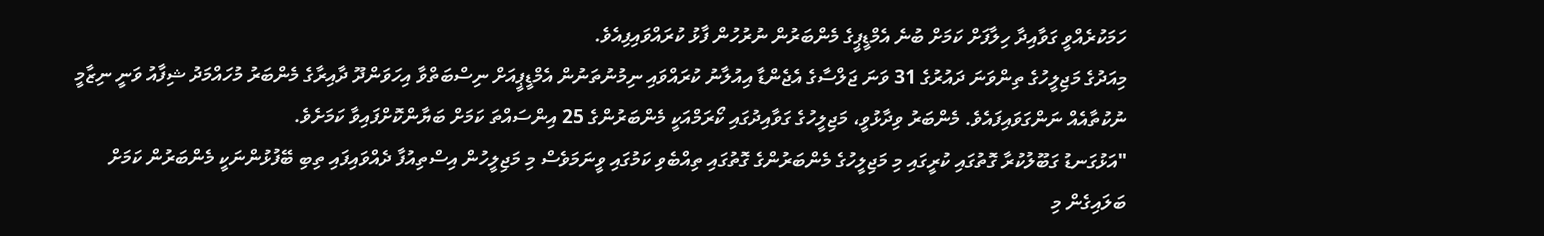ހަމަކުރެއްވީ ގަވާއިދާ ހިލާފަށް ކަމަށް ބުނެ އެމްޑީޕީގެ މެންބަރުން ނުރުހުން ފާޅު ކުރައްވައިފިއެވެ.
މިއަދުގެ މަޖިލީހުގެ ތިންވަނަ ދައުރުގެ 31 ވަނަ ޖަލްސާގެ އެޖެންޑާ އިއުލާނު ކުރައްވައި ނިމުނުތަނުން އެމްޑީޕީއަށް ނިސްބަތްވާ އިހަވަންދޫ ދާއިރާގެ މެންބަރު މުހައްމަދު ޝިފާއު ވަނީ ނިޒާމީ ނުކުތާއެއް ނަންގަވައިފައެވެ. މެންބަރު ވިދާޅުވީ، މަޖިލީހުގެ ގަވާއިދުގައި ކޯރަމްއަކީ މެންބަރުންގެ 25 އިންސައްތަ ކަމަށް ބަޔާންކޮށްފައިވާ ކަމަށެވެ.
"އަޅުގަނޑު ގަބޫލުކުރާ ގޮތުގައި ކުރީގައި މި މަޖިލީހުގެ މެންބަރުންގެ ގޮތުގައި ތިއްބެވި ކަމުގައި ވީނަމަވެސް މި މަޖިލީހުން އިސްތިއުފާ ދެއްވައިފައި ތިބި ބޭފުޅުންނަކީ މެންބަރުން ކަމަށް ބަލައިގެން މި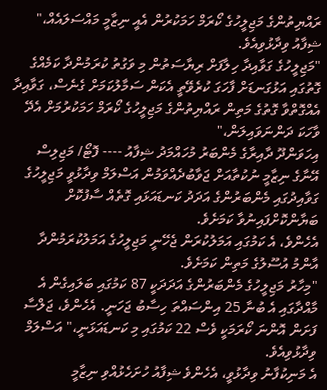ރައްޔިތުންގެ މަޖިލީހުގެ ކޯރަމް ހަމަކުރުން އެއީ ނިޒާމީ މައްސަލައެއް،" ޝިފާއު ވިދާޅުވިއެވެ.
"މަޖިލީހުގެ ގަވާއިދާ ހިލާފަށް ރިޔާސަތުން މި ވަގުތު ކުރަމުންދާ ކަމެއްގެ ގޮތުގައި އަޅުގަނޑަށް ފާހަގަ ކުރެވޭތީ އެކަން ސަމާލުކަމަށް ގެނެސް، ގަވާއިދާ އެއްގޮތްވާ ގޮތުގެ މަތިން ރައްޔިތުންގެ މަޖިލީހުގެ ކޯރަމް ހަމަކުރުމަށް އެދޭ ވާހަކަ ދަންނަވައިލަން،"
އިހަވަންދޫ ދާއިރާގެ މެންބަރު މުހައްމަދު ޝިފާއު ---- ފޮޓޯ/ މަޖިލިސް
އޭނާގެ ނިޒާމީ ނުކުތާއަށް ޖަވާބުދެއްވަމުން އަސްލަމް ވިދާޅުވީ މަޖިލީހުގެ ގަވާއިދުގައި މެންބަރުންގެ އަދަދު ކަނޑައަޅައި ގޮތެއް ސާފުކޮށް ބަޔާންކޮށްފައިނުވާ ކަމަށެވެ.
އެހެންވެ، އެ ކަމުގައި އަމަލުކުރަން ޖެހޭނީ މަޖިލީހުގެ އަމަލުކުރަމުންދާ އާންމު އުސޫލުގެ މަތިން ކަމަށެވެ.
"މިހާރު މަޖިލީހުގެ މެންބަރުންގެ އަދަދަކީ 87 ކަމުގައި ބަލައިގެން އެ މާއްދާގައި އެ ބުނާ 25 އިންސައްތަ ހިސާބު ޖަހަނީ. އެހެންވެ، ޖަލްސާ ފަށަން އޮންނަ ކޯރަމަކީ ވެސް 22 ކަމުގައި މި ކަނޑައަޅަނީ،" އަސްލަމް ވިދާޅުވިއެވެ.
އެ މަނިކުފާނު ވިދާޅުވީ، އެހެންވެ ޝިފާއު ހުށަހެޅުއްވި ނިޒާމީ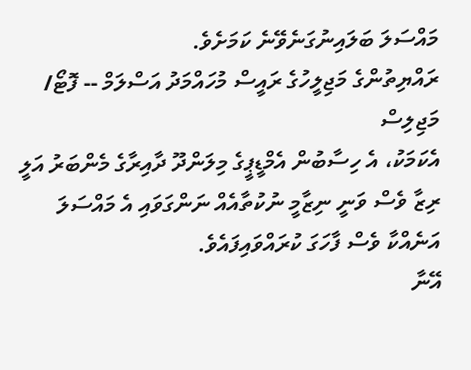މައްސަލަ ބަލައިނުގަނެވޭނެ ކަމަށެވެ.
ރައްޔިތުންގެ މަޖިލީހުގެ ރައީސް މުހައްމަދު އަސްލަމް -- ފޮޓޯ/ މަޖިލިސް
އެކަމަކު، އެ ހިސާބުން އެމްޑީޕީގެ މިލަންދޫ ދާއިރާގެ މެންބަރު އަލީ ރިޒާ ވެސް ވަނީ ނިޒާމީ ނުކުތާއެއް ނަންގަވައި އެ މައްސަލަ އަނެއްކާ ވެސް ފާހަގަ ކުރައްވައިފައެވެ.
އޭނާ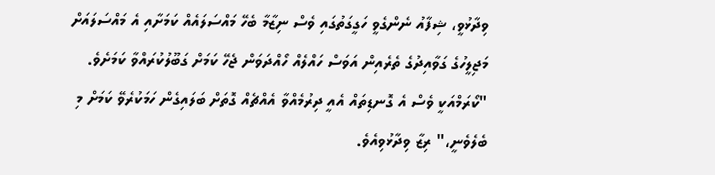ވިދާޅުވީ، ޝިފާއު ނެންގެވީ ހަގީގަތުގައި ވެސް ނިޒާމާ ބެހޭ މައްސަލައެއް ކަމަށާއި އެ މައްސަލައަށް މަޖިލީހުގެ ގަވާއިދުގެ ތެރެއިން އަވަސް ހައްލެއް ހޯއްދަވަން ޖެހޭ ކަމަށް ގަބޫލުކުރައްވާ ކަމަށެވެ.
"ކޯރަމްއަކީ ވެސް އެ ގޮނޑިތައް އެއީ ދިރުމެއްވާ އެއްޗެއް ގޮތަށް ބަލައިގެން ހަމަކުރެވޭ ކަމަށް މި ބެލެވެނީ،" ރިޒާ ވިދާޅުވިއެވެ.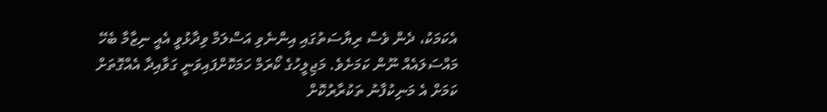އެކަމަކު، ދެން ވެސް ރިޔާސަތުގައި އިންނެވި އަސްލަމް ވިދާޅުވީ އެއީ ނިޒާމާ ބެހޭ މައްސަލައެއް ނޫން ކަމަށެވެ. މަޖިލީހުގެ ކޯރަމް ހަމަކޮށްފައިވަނީ ގަވާއިދާ އެއްގޮތަށް ކަމަށް އެ މަނިކުފާނު ތަކުރާރުކޮށް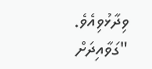ވިދާޅުވިއެވެ.
"ގަވާއިދަށް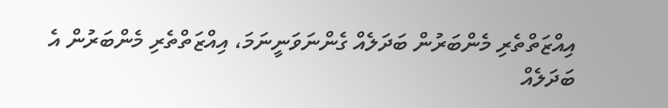އިއްޒަތްތެރި މެންބަރުން ބަދަލެއް ގެންނަވަނީނަމަ، އިއްޒަތްތެރި މެންބަރުން އެ ބަދަލެއް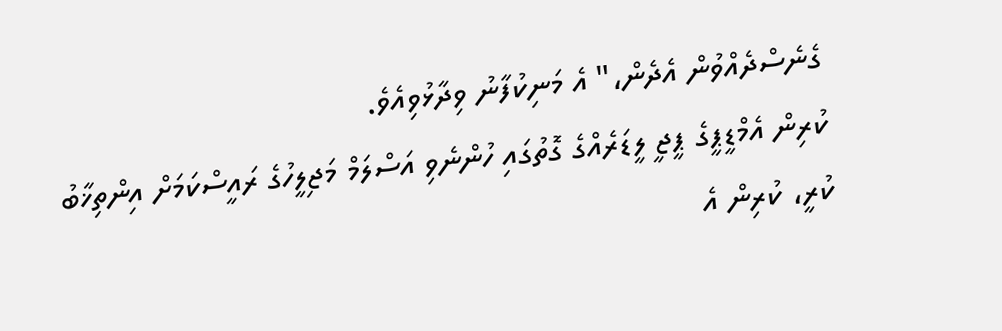ގެނެސްދެއްވުން އެދެން،" އެ މަނިކުފާނު ވިދާޅުވިއެވެ.
ކުރިން އެމްޑީޕީގެ ޕީޖީ ލީޑަރެއްގެ ގޮތުގައި ހުންނެވި އަސްލަމް މަޖިލީހުގެ ރައީސްކަމަށް އިންތިޚާބު ކުރީ، ކުރިން އެ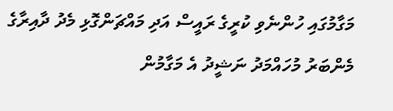މަގާމުގައި ހުންނެވި ކުރީގެ ރައީސް އަދި މައްޗަންގޮޅި މެދު ދާއިރާގެ މެންބަރު މުހައްމަދު ނަޝީދު އެ މަގާމުން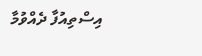އިސްތިއުފާ ދެއްވުމާ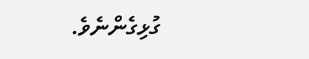ގުޅިގެންނެވެ.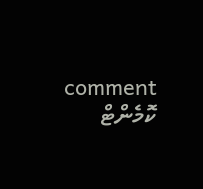comment ކޮމެންޓް